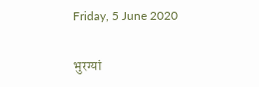Friday, 5 June 2020

भुरग्यां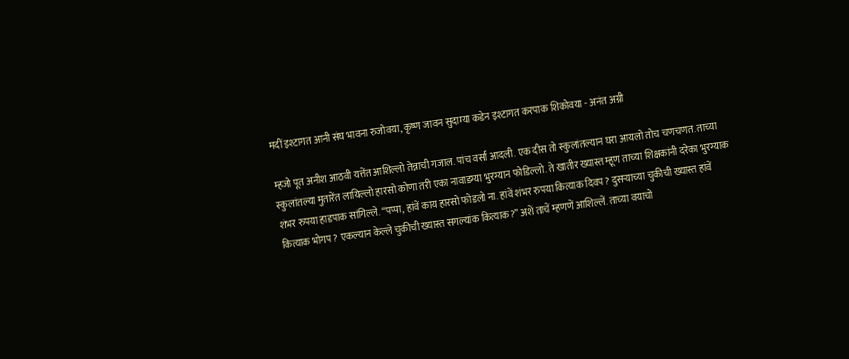मदीं इश्टागत आनी संघ भावना रुजोवया, कृष्ण जावन सुदाम्या कडेन इश्टागत करपाक शिकोवया - अनंत अग्नी

म्हजो पूत अनीश आठवी यत्तेंत आशिल्लो तेन्नाची गजाल. पांच वर्सां आदली. एक दीस तो स्कुलांतल्यान घरा आयलो तोच चणचणत. ताच्या स्कुलांतल्या मुतारेंत लायिल्लो हारसो कोणा तरी एका नावाडग्या भुरग्यान फोडिल्लो. ते खातीर ख्यास्त म्हूण ताच्या शिक्षकांनी दरेका भुरग्याक शंभर रुपया हाडपाक सांगिल्ले. “पप्पा, हांवें काय हारसो फोडलो ना. हांवें शंभर रुपया कित्याक दिवप? दुसऱ्याच्या चुकीची ख्यास्त हांवें कित्याक भोगप? एकल्यान केल्ले चुकीची ख्यास्त सगल्यांक कित्याक?” अशें ताचें म्हणणें आशिल्लें. ताच्या वयाचो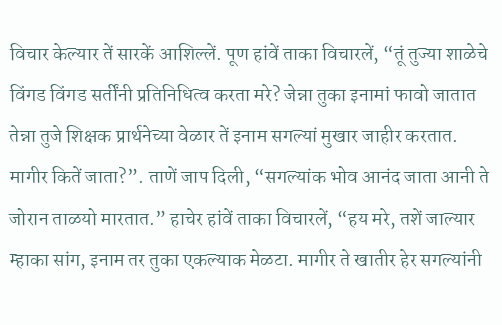विचार केल्यार तें सारकें आशिल्लें. पूण हांवें ताका विचारलें, “तूं तुज्या शाळेचे विंगड विंगड सर्तींनी प्रतिनिधित्व करता मरे? जेन्ना तुका इनामां फावो जातात तेन्ना तुजे शिक्षक प्रार्थनेच्या वेळार तें इनाम सगल्यां मुखार जाहीर करतात. मागीर कितें जाता?”. ताणें जाप दिली, “सगल्यांक भोव आनंद जाता आनी ते जोरान ताळयो मारतात.” हाचेर हांवें ताका विचारलें, “हय मरे, तशें जाल्यार म्हाका सांग, इनाम तर तुका एकल्याक मेळटा. मागीर ते खातीर हेर सगल्यांनी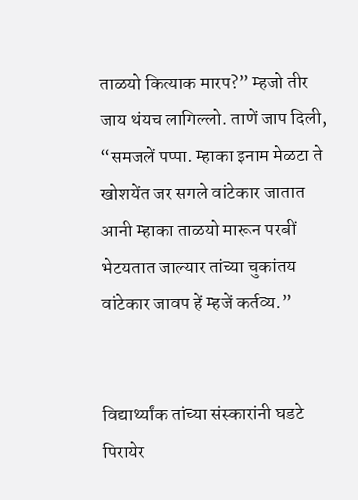ताळयो कित्याक मारप?” म्हजो तीर जाय थंयच लागिल्लो. ताणें जाप दिली, “समजलें पप्पा. म्हाका इनाम मेळटा ते खोशयेंत जर सगले वांटेकार जातात आनी म्हाका ताळयो मारून परबीं भेटयतात जाल्यार तांच्या चुकांतय वांटेकार जावप हें म्हजें कर्तव्य.”


विद्यार्थ्यांक तांच्या संस्कारांनी घडटे पिरायेर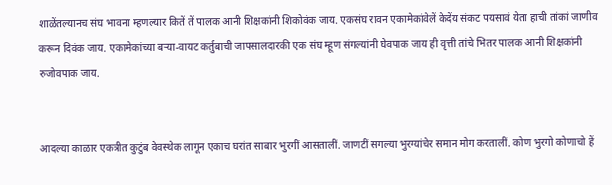शाळेंतल्यानच संघ भावना म्हणल्यार कितें तें पालक आनी शिक्षकांनी शिकोवंक जाय. एकसंघ रावन एकामेकांवेलें केदेंय संकट पयसावं येता हाची तांकां जाणीव करून दिवंक जाय. एकामेकांच्या बऱ्या-वायट कर्तुबाची जापसालदारकी एक संघ म्हूण संगल्यांनी घेवपाक जाय ही वृत्ती तांचे भितर पालक आनी शिक्षकांनी रुजोवपाक जाय.


आदल्या काळार एकत्रीत कुटुंब वेवस्थेक लागून एकाच घरांत साबार भुरगीं आसतालीं. जाणटीं सगल्या भुरग्यांचेर समान मोग करतालीं. कोण भुरगो कोणाचो हें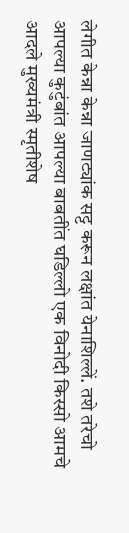लेगीत केन्ना केन्ना जाणट्यांक सट्ट करून लक्षांत येनाशिल्लें. तशे तरेचो आपल्या कुटुंबांत आपल्या बाबतींत घडिल्लो एक विनोदी किस्सो आमचे आदले मुख्यमंत्री स्मृतीशेष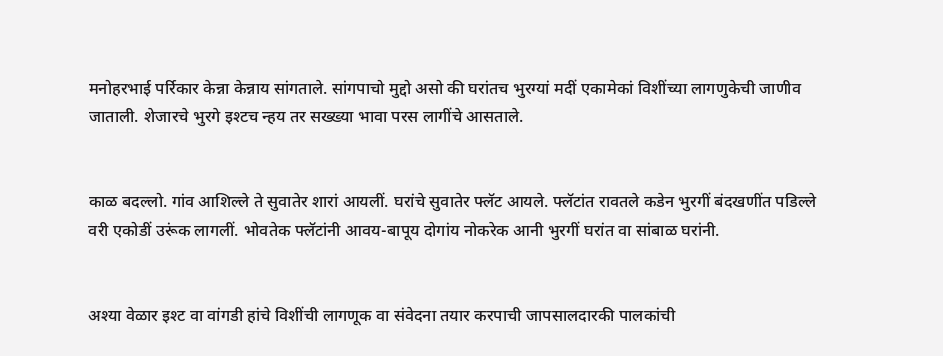मनोहरभाई पर्रिकार केन्ना केन्नाय सांगताले. सांगपाचो मुद्दो असो की घरांतच भुरग्यां मदीं एकामेकां विशींच्या लागणुकेची जाणीव जाताली. शेजारचे भुरगे इश्टच न्हय तर सख्ख्या भावा परस लागींचे आसताले.


काळ बदल्लो. गांव आशिल्ले ते सुवातेर शारां आयलीं. घरांचे सुवातेर फ्लॅट आयले. फ्लॅटांत रावतले कडेन भुरगीं बंदखणींत पडिल्ले वरी एकोडीं उरूंक लागलीं. भोवतेक फ्लॅटांनी आवय-बापूय दोगांय नोकरेक आनी भुरगीं घरांत वा सांबाळ घरांनी.


अश्या वेळार इश्ट वा वांगडी हांचे विशींची लागणूक वा संवेदना तयार करपाची जापसालदारकी पालकांची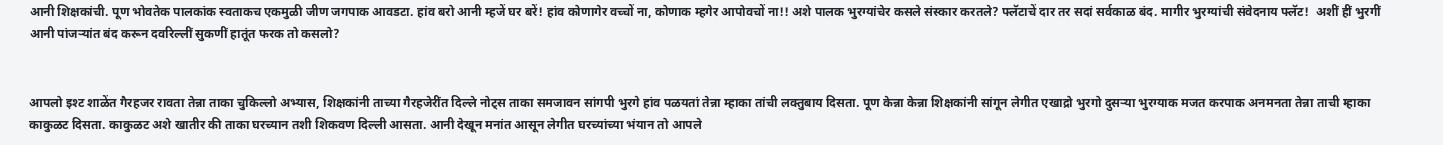आनी शिक्षकांची. पूण भोवतेक पालकांक स्वताकच एकमुळी जीण जगपाक आवडटा. हांव बरो आनी म्हजें घर बरें! हांव कोणागेर वच्चों ना, कोणाक म्हगेर आपोवचों ना!! अशे पालक भुरग्यांचेर कसले संस्कार करतले? फ्लॅटाचें दार तर सदां सर्वकाळ बंद. मागीर भुरग्यांची संवेदनाय फ्लॅट!  अशीं हीं भुरगीं आनी पांजऱ्यांत बंद करून दवरिल्लीं सुकणीं हातूंत फरक तो कसलो?


आपलो इश्ट शाळेंत गैरहजर रावता तेन्ना ताका चुकिल्लो अभ्यास, शिक्षकांनी ताच्या गैरहजेरींत दिल्ले नोट्स ताका समजावन सांगपी भुरगे हांव पळयतां तेन्ना म्हाका तांची लक्तुबाय दिसता. पूण केन्ना केन्ना शिक्षकांनी सांगून लेगीत एखाद्रो भुरगो दुसऱ्या भुरग्याक मजत करपाक अनमनता तेन्ना ताची म्हाका काकुळट दिसता. काकुळट अशे खातीर की ताका घरच्यान तशी शिकवण दिल्ली आसता. आनी देखून मनांत आसून लेगीत घरच्यांच्या भंयान तो आपले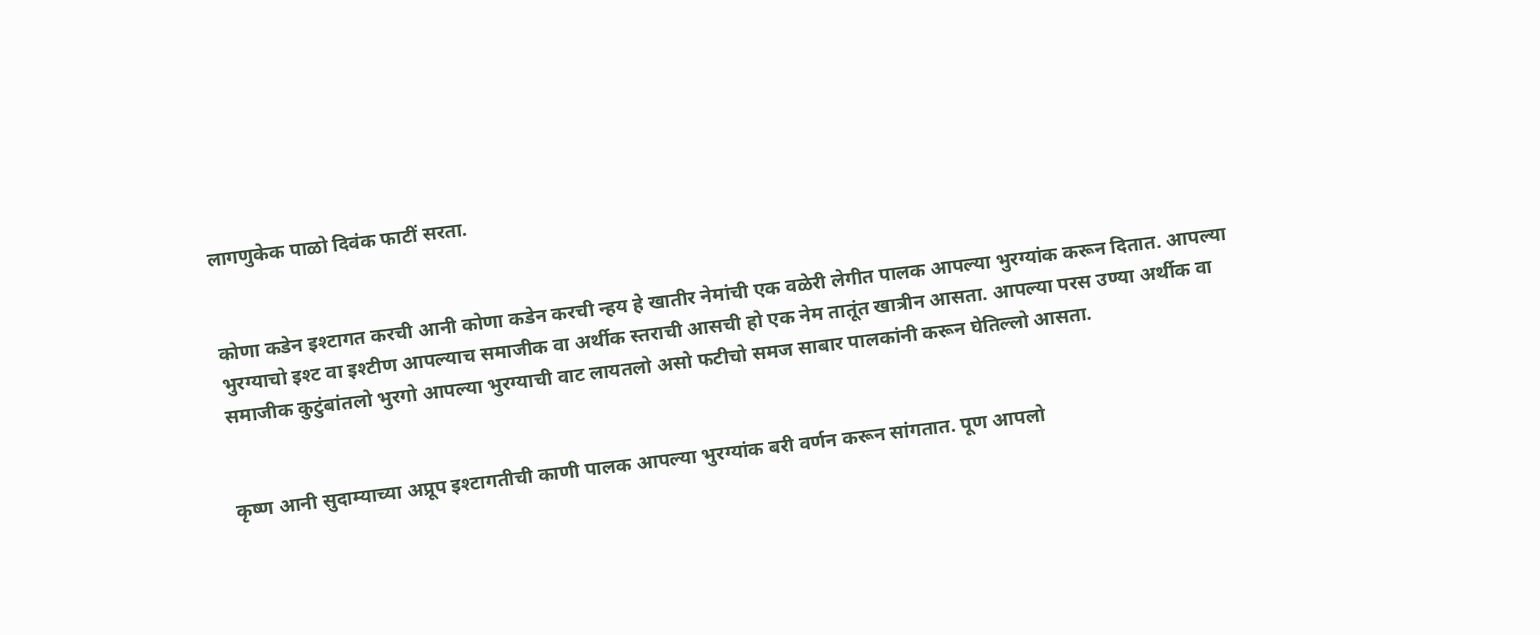लागणुकेक पाळो दिवंक फाटीं सरता.


कोणा कडेन इश्टागत करची आनी कोणा कडेन करची न्हय हे खातीर नेमांची एक वळेरी लेगीत पालक आपल्या भुरग्यांक करून दितात. आपल्या भुरग्याचो इश्ट वा इश्टीण आपल्याच समाजीक वा अर्थीक स्तराची आसची हो एक नेम तातूंत खात्रीन आसता. आपल्या परस उण्या अर्थीक वा समाजीक कुटुंबांतलो भुरगो आपल्या भुरग्याची वाट लायतलो असो फटीचो समज साबार पालकांनी करून घेतिल्लो आसता.


कृष्ण आनी सुदाम्याच्या अप्रूप इश्टागतीची काणी पालक आपल्या भुरग्यांक बरी वर्णन करून सांगतात. पूण आपलो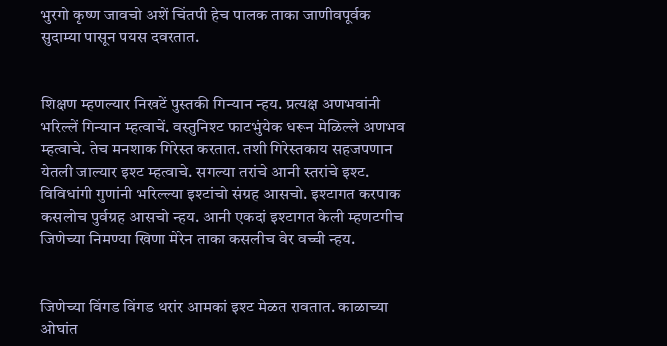भुरगो कृष्ण जावचो अशें चिंतपी हेच पालक ताका जाणीवपूर्वक सुदाम्या पासून पयस दवरतात.


शिक्षण म्हणल्यार निखटें पुस्तकी गिन्यान न्हय. प्रत्यक्ष अणभवांनी भरिल्लें गिन्यान म्हत्वाचें. वस्तुनिश्ट फाटभुंयेक धरून मेळिल्ले अणभव म्हत्वाचे. तेच मनशाक गिरेस्त करतात. तशी गिरेस्तकाय सहजपणान येतली जाल्यार इश्ट म्हत्वाचे. सगल्या तरांचे आनी स्तरांचे इश्ट. विविधांगी गुणांनी भरिल्ल्या इश्टांचो संग्रह आसचो. इश्टागत करपाक कसलोच पुर्वग्रह आसचो न्हय. आनी एकदां इश्टागत केली म्हणटगीच जिणेच्या निमण्या खिणा मेरेन ताका कसलीच वेर वच्ची न्हय.


जिणेच्या विंगड विंगड थरांर आमकां इश्ट मेळत रावतात. काळाच्या ओघांत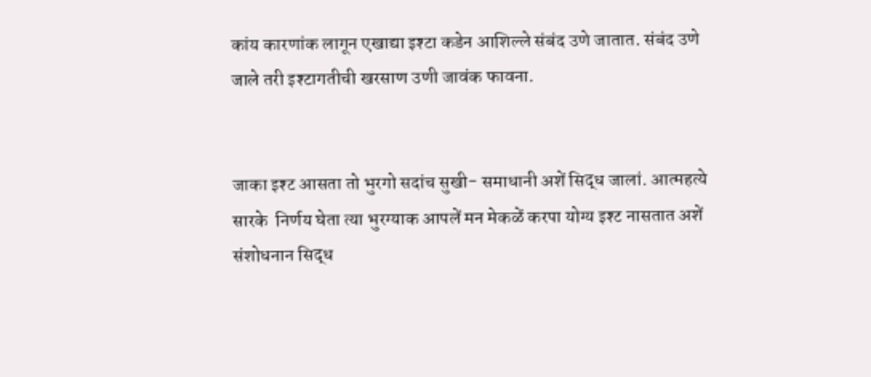कांय कारणांक लागून एखाद्या इश्टा कडेन आशिल्ले संबंद उणे जातात. संबंद उणे जाले तरी इश्टागतीची खरसाण उणी जावंक फावना.


जाका इश्ट आसता तो भुरगो सदांच सुखी- समाधानी अशें सिद्ध जालां. आत्महत्ये सारके  निर्णय घेता त्या भुरग्याक आपलें मन मेकळें करपा योग्य इश्ट नासतात अशें संशोधनान सिद्ध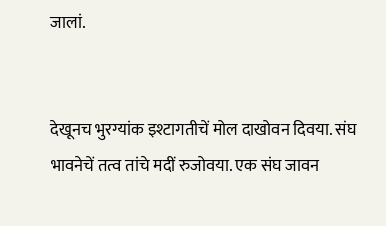जालां.


देखूनच भुरग्यांक इश्टागतीचें मोल दाखोवन दिवया. संघ भावनेचें तत्व तांचे मदीं रुजोवया. एक संघ जावन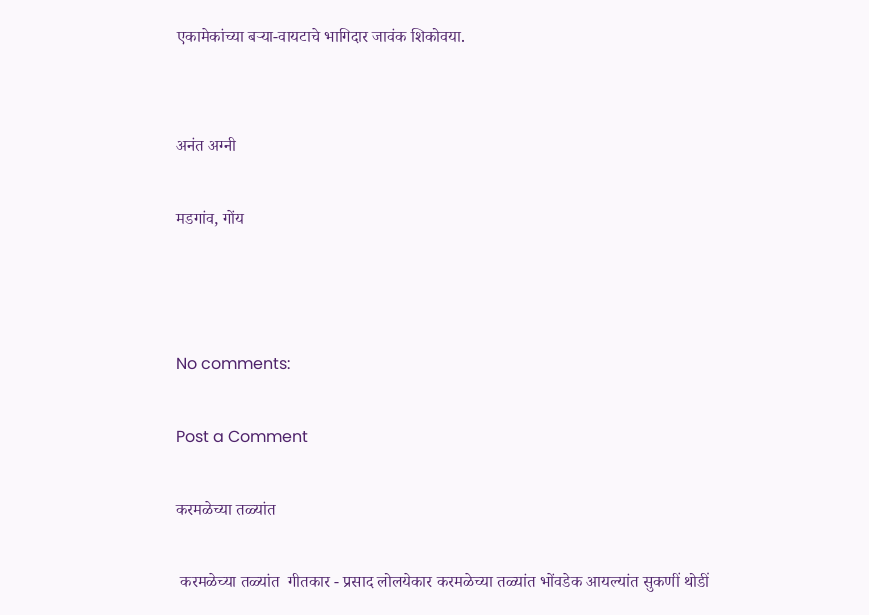एकामेकांच्या बऱ्या-वायटाचे भागिदार जावंक शिकोवया.


अनंत अग्नी

मडगांव, गोंय



No comments:

Post a Comment

करमळेच्या तळ्यांत

 करमळेच्या तळ्यांत  गीतकार - प्रसाद लोलयेकार करमळेच्या तळ्यांत भोंवडेक आयल्यांत सुकणीं थोडीं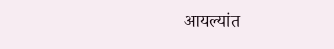आयल्यांत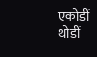एकोडीं थोडीं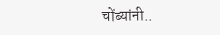चोंब्यांनी..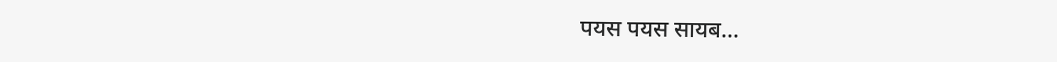पयस पयस सायब...